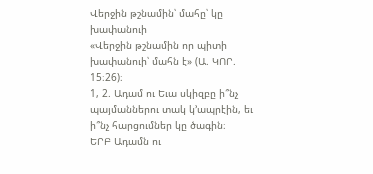Վերջին թշնամին՝ մահը՝ կը խափանուի
«Վերջին թշնամին որ պիտի խափանուի՝ մահն է» (Ա. ԿՈՐ. 15։26)։
1, 2. Ադամ ու Եւա սկիզբը ի՞նչ պայմաններու տակ կ’ապրէին, եւ ի՞նչ հարցումներ կը ծագին։
ԵՐԲ Ադամն ու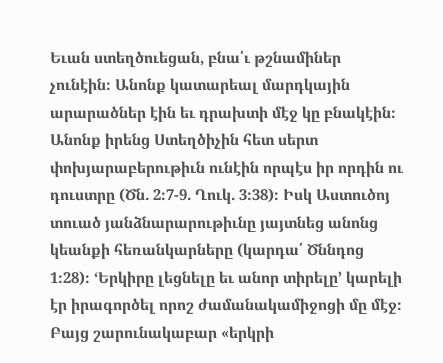Եւան ստեղծուեցան, բնա՛ւ թշնամիներ չունէին։ Անոնք կատարեալ մարդկային արարածներ էին եւ դրախտի մէջ կը բնակէին։ Անոնք իրենց Ստեղծիչին հետ սերտ փոխյարաբերութիւն ունէին որպէս իր որդին ու դուստրը (Ծն. 2։7-9. Ղուկ. 3։38)։ Իսկ Աստուծոյ տուած յանձնարարութիւնը յայտնեց անոնց կեանքի հեռանկարները (կարդա՛ Ծննդոց 1։28)։ ‘Երկիրը լեցնելը եւ անոր տիրելը’ կարելի էր իրագործել որոշ ժամանակամիջոցի մը մէջ։ Բայց շարունակաբար «երկրի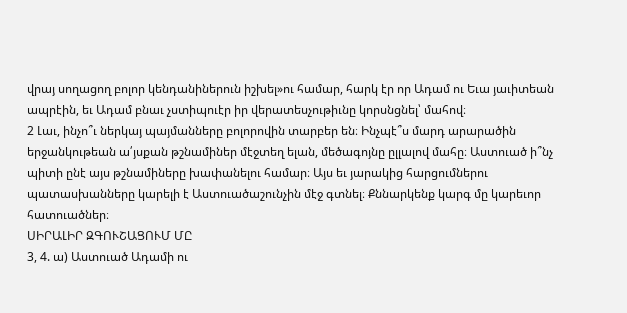վրայ սողացող բոլոր կենդանիներուն իշխել»ու համար, հարկ էր որ Ադամ ու Եւա յաւիտեան ապրէին, եւ Ադամ բնաւ չստիպուէր իր վերատեսչութիւնը կորսնցնել՝ մահով։
2 Լաւ, ինչո՞ւ ներկայ պայմանները բոլորովին տարբեր են։ Ինչպէ՞ս մարդ արարածին երջանկութեան ա՛յսքան թշնամիներ մէջտեղ ելան, մեծագոյնը ըլլալով մահը։ Աստուած ի՞նչ պիտի ընէ այս թշնամիները խափանելու համար։ Այս եւ յարակից հարցումներու պատասխանները կարելի է Աստուածաշունչին մէջ գտնել։ Քննարկենք կարգ մը կարեւոր հատուածներ։
ՍԻՐԱԼԻՐ ԶԳՈՒՇԱՑՈՒՄ ՄԸ
3, 4. ա) Աստուած Ադամի ու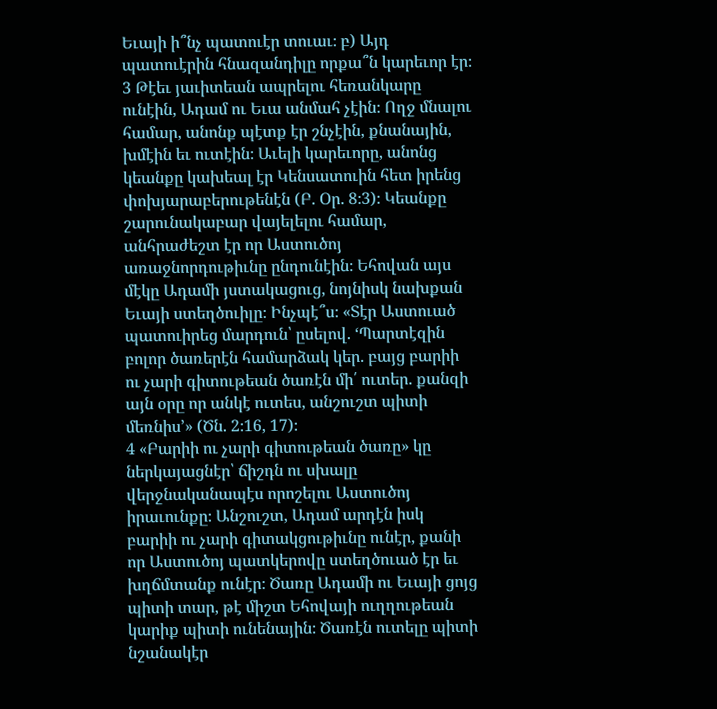Եւայի ի՞նչ պատուէր տուաւ։ բ) Այդ պատուէրին հնազանդիլը որքա՞ն կարեւոր էր։
3 Թէեւ յաւիտեան ապրելու հեռանկարը ունէին, Ադամ ու Եւա անմահ չէին։ Ողջ մնալու համար, անոնք պէտք էր շնչէին, քնանային, խմէին եւ ուտէին։ Աւելի կարեւորը, անոնց կեանքը կախեալ էր Կենսատուին հետ իրենց փոխյարաբերութենէն (Բ. Օր. 8։3)։ Կեանքը շարունակաբար վայելելու համար, անհրաժեշտ էր որ Աստուծոյ առաջնորդութիւնը ընդունէին։ Եհովան այս մէկը Ադամի յստակացուց, նոյնիսկ նախքան Եւայի ստեղծուիլը։ Ինչպէ՞ս։ «Տէր Աստուած պատուիրեց մարդուն՝ ըսելով. ‘Պարտէզին բոլոր ծառերէն համարձակ կեր. բայց բարիի ու չարի գիտութեան ծառէն մի՛ ուտեր. քանզի այն օրը որ անկէ ուտես, անշուշտ պիտի մեռնիս’» (Ծն. 2։16, 17)։
4 «Բարիի ու չարի գիտութեան ծառը» կը ներկայացնէր՝ ճիշդն ու սխալը վերջնականապէս որոշելու Աստուծոյ իրաւունքը։ Անշուշտ, Ադամ արդէն իսկ բարիի ու չարի գիտակցութիւնը ունէր, քանի որ Աստուծոյ պատկերովը ստեղծուած էր եւ խղճմտանք ունէր։ Ծառը Ադամի ու Եւայի ցոյց պիտի տար, թէ միշտ Եհովայի ուղղութեան կարիք պիտի ունենային։ Ծառէն ուտելը պիտի նշանակէր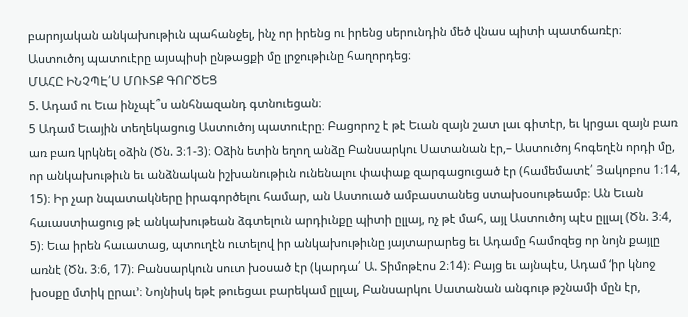բարոյական անկախութիւն պահանջել, ինչ որ իրենց ու իրենց սերունդին մեծ վնաս պիտի պատճառէր։ Աստուծոյ պատուէրը այսպիսի ընթացքի մը լրջութիւնը հաղորդեց։
ՄԱՀԸ ԻՆՉՊԷ՛Ս ՄՈՒՏՔ ԳՈՐԾԵՑ
5. Ադամ ու Եւա ինչպէ՞ս անհնազանդ գտնուեցան։
5 Ադամ Եւային տեղեկացուց Աստուծոյ պատուէրը։ Բացորոշ է թէ Եւան զայն շատ լաւ գիտէր, եւ կրցաւ զայն բառ առ բառ կրկնել օձին (Ծն. 3։1-3)։ Օձին ետին եղող անձը Բանսարկու Սատանան էր,– Աստուծոյ հոգեղէն որդի մը, որ անկախութիւն եւ անձնական իշխանութիւն ունենալու փափաք զարգացուցած էր (համեմատէ՛ Յակոբոս 1։14, 15)։ Իր չար նպատակները իրագործելու համար, ան Աստուած ամբաստանեց ստախօսութեամբ։ Ան Եւան հաւաստիացուց թէ անկախութեան ձգտելուն արդիւնքը պիտի ըլլայ, ոչ թէ մահ, այլ Աստուծոյ պէս ըլլալ (Ծն. 3։4, 5)։ Եւա իրեն հաւատաց, պտուղէն ուտելով իր անկախութիւնը յայտարարեց եւ Ադամը համոզեց որ նոյն քայլը առնէ (Ծն. 3։6, 17)։ Բանսարկուն սուտ խօսած էր (կարդա՛ Ա. Տիմոթէոս 2։14)։ Բայց եւ այնպէս, Ադամ ‘իր կնոջ խօսքը մտիկ ըրաւ’։ Նոյնիսկ եթէ թուեցաւ բարեկամ ըլլալ, Բանսարկու Սատանան անգութ թշնամի մըն էր,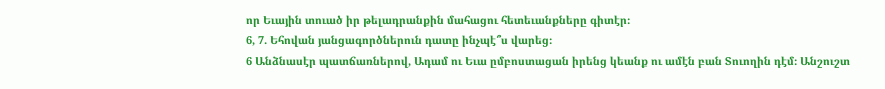որ Եւային տուած իր թելադրանքին մահացու հետեւանքները գիտէր։
6, 7. Եհովան յանցագործներուն դատը ինչպէ՞ս վարեց։
6 Անձնասէր պատճառներով, Ադամ ու Եւա ըմբոստացան իրենց կեանք ու ամէն բան Տուողին դէմ։ Անշուշտ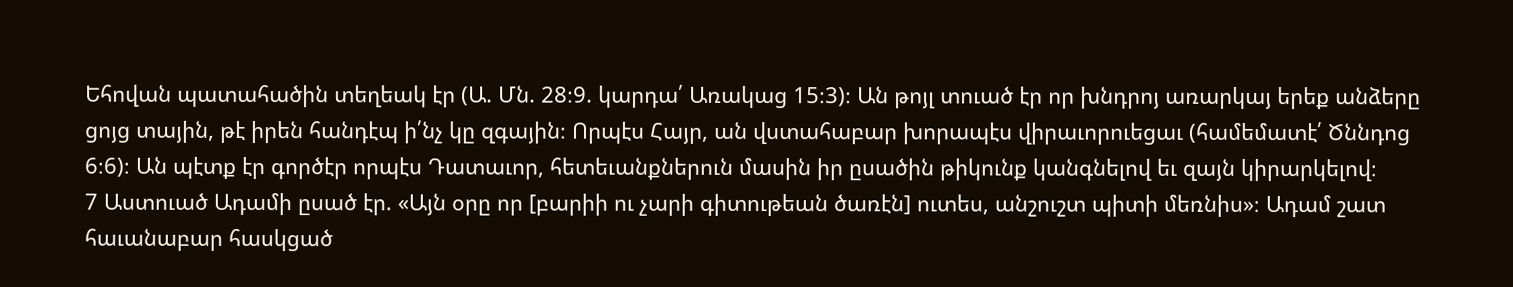Եհովան պատահածին տեղեակ էր (Ա. Մն. 28։9. կարդա՛ Առակաց 15։3)։ Ան թոյլ տուած էր որ խնդրոյ առարկայ երեք անձերը ցոյց տային, թէ իրեն հանդէպ ի՛նչ կը զգային։ Որպէս Հայր, ան վստահաբար խորապէս վիրաւորուեցաւ (համեմատէ՛ Ծննդոց 6։6)։ Ան պէտք էր գործէր որպէս Դատաւոր, հետեւանքներուն մասին իր ըսածին թիկունք կանգնելով եւ զայն կիրարկելով։
7 Աստուած Ադամի ըսած էր. «Այն օրը որ [բարիի ու չարի գիտութեան ծառէն] ուտես, անշուշտ պիտի մեռնիս»։ Ադամ շատ հաւանաբար հասկցած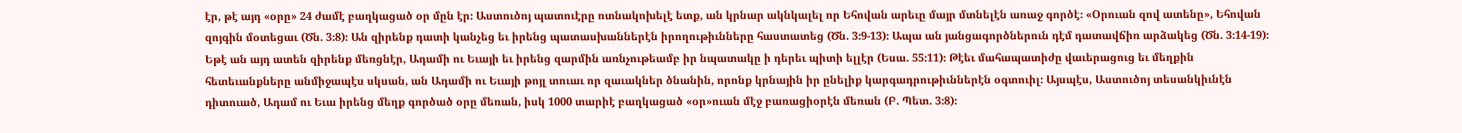էր, թէ այդ «օրը» 24 ժամէ բաղկացած օր մըն էր։ Աստուծոյ պատուէրը ոտնակոխելէ ետք, ան կրնար ակնկալել որ Եհովան արեւը մայր մտնելէն առաջ գործէ։ «Օրուան զով ատենը», Եհովան զոյգին մօտեցաւ (Ծն. 3։8)։ Ան զիրենք դատի կանչեց եւ իրենց պատասխաններէն իրողութիւնները հաստատեց (Ծն. 3։9-13)։ Ապա ան յանցագործներուն դէմ դատավճիռ արձակեց (Ծն. 3։14-19)։ Եթէ ան այդ ատեն զիրենք մեռցնէր, Ադամի ու Եւայի եւ իրենց զարմին առնչութեամբ իր նպատակը ի դերեւ պիտի ելլէր (Եսա. 55։11)։ Թէեւ մահապատիժը վաւերացուց եւ մեղքին հետեւանքները անմիջապէս սկսան, ան Ադամի ու Եւայի թոյլ տուաւ որ զաւակներ ծնանին, որոնք կրնային իր ընելիք կարգադրութիւններէն օգտուիլ։ Այսպէս, Աստուծոյ տեսանկիւնէն դիտուած, Ադամ ու Եւա իրենց մեղք գործած օրը մեռան, իսկ 1000 տարիէ բաղկացած «օր»ուան մէջ բառացիօրէն մեռան (Բ. Պետ. 3։8)։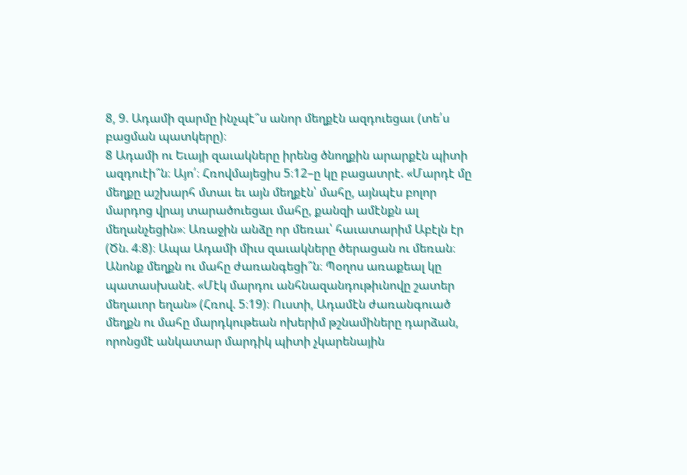8, 9. Ադամի զարմը ինչպէ՞ս անոր մեղքէն ազդուեցաւ (տե՛ս բացման պատկերը)։
8 Ադամի ու Եւայի զաւակները իրենց ծնողքին արարքէն պիտի ազդուէի՞ն։ Այո՛։ Հռովմայեցիս 5։12–ը կը բացատրէ. «Մարդէ մը մեղքը աշխարհ մտաւ եւ այն մեղքէն՝ մահը, այնպէս բոլոր մարդոց վրայ տարածուեցաւ մահը, քանզի ամէնքն ալ մեղանչեցին»։ Առաջին անձը որ մեռաւ՝ հաւատարիմ Աբէլն էր (Ծն. 4։8)։ Ապա Ադամի միւս զաւակները ծերացան ու մեռան։ Անոնք մեղքն ու մահը ժառանգեցի՞ն։ Պօղոս առաքեալ կը պատասխանէ. «Մէկ մարդու անհնազանդութիւնովը շատեր մեղաւոր եղան» (Հռով. 5։19)։ Ուստի, Ադամէն ժառանգուած մեղքն ու մահը մարդկութեան ոխերիմ թշնամիները դարձան, որոնցմէ անկատար մարդիկ պիտի չկարենային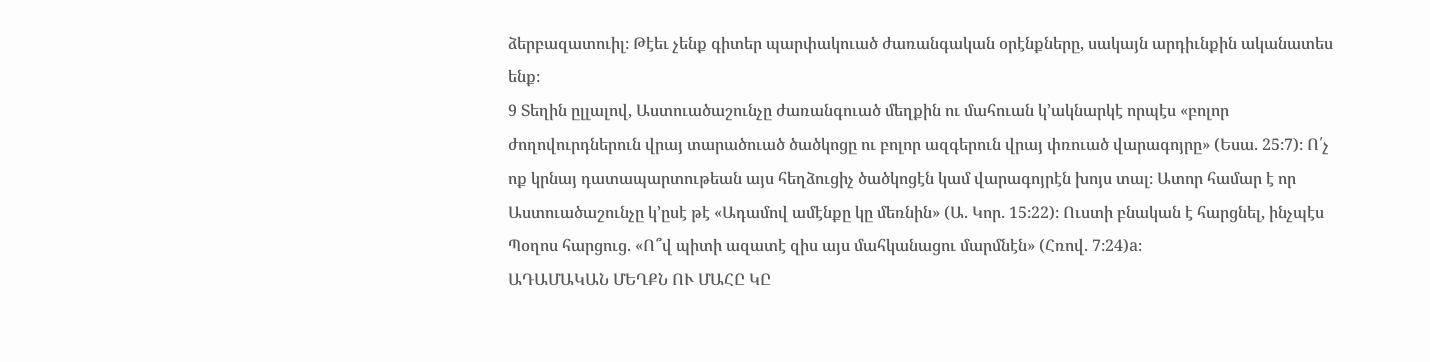ձերբազատուիլ։ Թէեւ չենք գիտեր պարփակուած ժառանգական օրէնքները, սակայն արդիւնքին ականատես ենք։
9 Տեղին ըլլալով, Աստուածաշունչը ժառանգուած մեղքին ու մահուան կ’ակնարկէ որպէս «բոլոր ժողովուրդներուն վրայ տարածուած ծածկոցը ու բոլոր ազգերուն վրայ փռուած վարագոյրը» (Եսա. 25։7)։ Ո՛չ ոք կրնայ դատապարտութեան այս հեղձուցիչ ծածկոցէն կամ վարագոյրէն խոյս տալ։ Ատոր համար է որ Աստուածաշունչը կ’ըսէ թէ «Ադամով ամէնքը կը մեռնին» (Ա. Կոր. 15։22)։ Ուստի բնական է հարցնել, ինչպէս Պօղոս հարցուց. «Ո՞վ պիտի ազատէ զիս այս մահկանացու մարմնէն» (Հռով. 7։24)a։
ԱԴԱՄԱԿԱՆ ՄԵՂՔՆ ՈՒ ՄԱՀԸ ԿԸ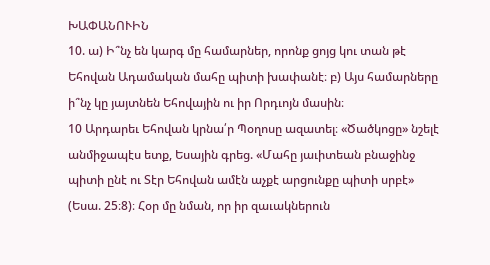ԽԱՓԱՆՈՒԻՆ
10. ա) Ի՞նչ են կարգ մը համարներ, որոնք ցոյց կու տան թէ Եհովան Ադամական մահը պիտի խափանէ։ բ) Այս համարները ի՞նչ կը յայտնեն Եհովային ու իր Որդւոյն մասին։
10 Արդարեւ Եհովան կրնա՛ր Պօղոսը ազատել։ «Ծածկոցը» նշելէ անմիջապէս ետք, Եսային գրեց. «Մահը յաւիտեան բնաջինջ պիտի ընէ ու Տէր Եհովան ամէն աչքէ արցունքը պիտի սրբէ» (Եսա. 25։8)։ Հօր մը նման, որ իր զաւակներուն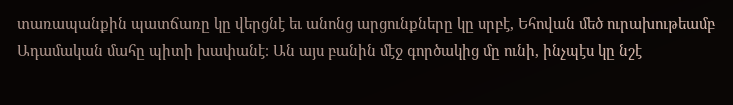տառապանքին պատճառը կը վերցնէ եւ անոնց արցունքները կը սրբէ, Եհովան մեծ ուրախութեամբ Ադամական մահը պիտի խափանէ։ Ան այս բանին մէջ գործակից մը ունի, ինչպէս կը նշէ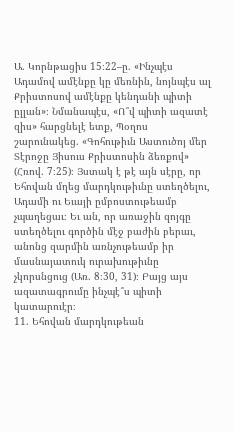Ա. Կորնթացիս 15։22–ը. «Ինչպէս Ադամով ամէնքը կը մեռնին, նոյնպէս ալ Քրիստոսով ամէնքը կենդանի պիտի ըլլան»։ Նմանապէս, «Ո՞վ պիտի ազատէ զիս» հարցնելէ ետք, Պօղոս շարունակեց. «Գոհութիւն Աստուծոյ մեր Տէրոջը Յիսուս Քրիստոսին ձեռքով» (Հռով. 7։25)։ Յստակ է թէ այն սէրը, որ Եհովան մղեց մարդկութիւնը ստեղծելու, Ադամի ու Եւայի ըմբոստութեամբ չպաղեցաւ։ Եւ ան, որ առաջին զոյգը ստեղծելու գործին մէջ բաժին բերաւ, անոնց զարմին առնչութեամբ իր մասնայատուկ ուրախութիւնը չկորսնցուց (Առ. 8։30, 31)։ Բայց այս ազատագրումը ինչպէ՞ս պիտի կատարուէր։
11. Եհովան մարդկութեան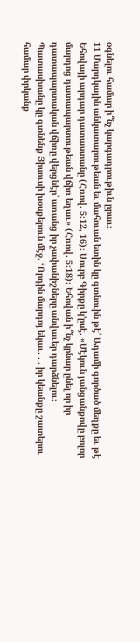օգնելու համար ի՞նչ կարգադրութիւն ըրաւ։
11 Մարդկային անկատարութեան եւ մահուան ետին կը գտնուին թէ՛ Ադամի գործած մեղքը եւ թէ Եհովայի արդար դատաստանը (Հռով. 5։12, 16)։ Սուրբ Գիրքը կ’ըսէ. «Մէկուն յանցանքովը բոլոր մարդոց դատապարտութեան վճիռ եղաւ» (Հռով. 5։18)։ Եհովան ի՞նչ կրնար ընել որ իր դատապարտական վճիռը վերցնէր՝ առանց իր չափանիշները անվաւեր դարձնելու։ Պատասխանը կը գտնենք Յիսուսի խօսքերուն մէջ. ‘Որդին մարդոյ եկաւ. . . իր կեանքը շատերու համար փրկանք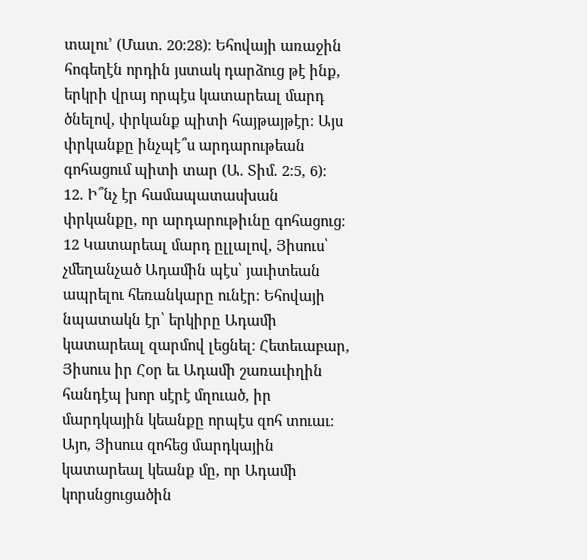տալու’ (Մատ. 20։28)։ Եհովայի առաջին հոգեղէն որդին յստակ դարձուց թէ ինք, երկրի վրայ որպէս կատարեալ մարդ ծնելով, փրկանք պիտի հայթայթէր։ Այս փրկանքը ինչպէ՞ս արդարութեան գոհացում պիտի տար (Ա. Տիմ. 2։5, 6)։
12. Ի՞նչ էր համապատասխան փրկանքը, որ արդարութիւնը գոհացուց։
12 Կատարեալ մարդ ըլլալով, Յիսուս՝ չմեղանչած Ադամին պէս՝ յաւիտեան ապրելու հեռանկարը ունէր։ Եհովայի նպատակն էր՝ երկիրը Ադամի կատարեալ զարմով լեցնել։ Հետեւաբար, Յիսուս իր Հօր եւ Ադամի շառաւիղին հանդէպ խոր սէրէ մղուած, իր մարդկային կեանքը որպէս զոհ տուաւ։ Այո, Յիսուս զոհեց մարդկային կատարեալ կեանք մը, որ Ադամի կորսնցուցածին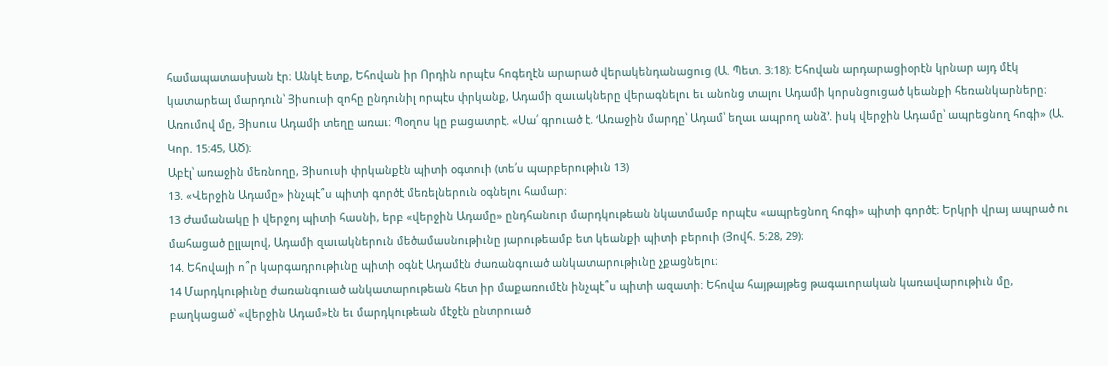համապատասխան էր։ Անկէ ետք, Եհովան իր Որդին որպէս հոգեղէն արարած վերակենդանացուց (Ա. Պետ. 3։18)։ Եհովան արդարացիօրէն կրնար այդ մէկ կատարեալ մարդուն՝ Յիսուսի զոհը ընդունիլ որպէս փրկանք, Ադամի զաւակները վերագնելու եւ անոնց տալու Ադամի կորսնցուցած կեանքի հեռանկարները։ Առումով մը, Յիսուս Ադամի տեղը առաւ։ Պօղոս կը բացատրէ. «Սա՛ գրուած է. ‘Առաջին մարդը՝ Ադամ՝ եղաւ ապրող անձ’. իսկ վերջին Ադամը՝ ապրեցնող հոգի» (Ա. Կոր. 15։45, ԱԾ)։
Աբէլ՝ առաջին մեռնողը, Յիսուսի փրկանքէն պիտի օգտուի (տե՛ս պարբերութիւն 13)
13. «Վերջին Ադամը» ինչպէ՞ս պիտի գործէ մեռելներուն օգնելու համար։
13 Ժամանակը ի վերջոյ պիտի հասնի, երբ «վերջին Ադամը» ընդհանուր մարդկութեան նկատմամբ որպէս «ապրեցնող հոգի» պիտի գործէ։ Երկրի վրայ ապրած ու մահացած ըլլալով, Ադամի զաւակներուն մեծամասնութիւնը յարութեամբ ետ կեանքի պիտի բերուի (Յովհ. 5։28, 29)։
14. Եհովայի ո՞ր կարգադրութիւնը պիտի օգնէ Ադամէն ժառանգուած անկատարութիւնը չքացնելու։
14 Մարդկութիւնը ժառանգուած անկատարութեան հետ իր մաքառումէն ինչպէ՞ս պիտի ազատի։ Եհովա հայթայթեց թագաւորական կառավարութիւն մը, բաղկացած՝ «վերջին Ադամ»էն եւ մարդկութեան մէջէն ընտրուած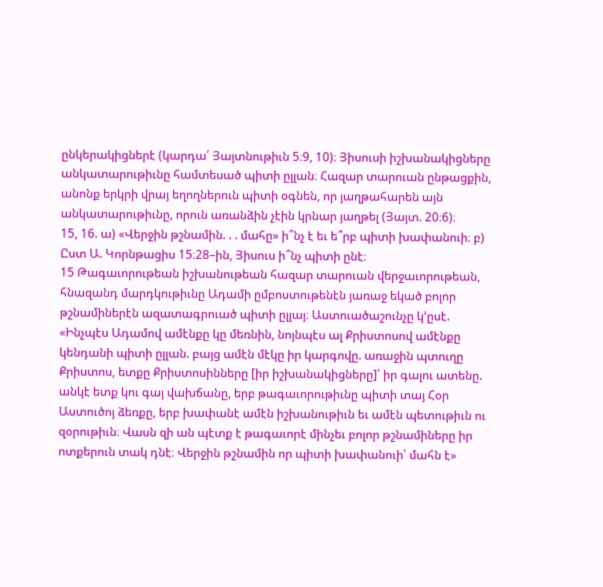ընկերակիցներէ (կարդա՛ Յայտնութիւն 5։9, 10)։ Յիսուսի իշխանակիցները անկատարութիւնը համտեսած պիտի ըլլան։ Հազար տարուան ընթացքին, անոնք երկրի վրայ եղողներուն պիտի օգնեն, որ յաղթահարեն այն անկատարութիւնը, որուն առանձին չէին կրնար յաղթել (Յայտ. 20։6)։
15, 16. ա) «Վերջին թշնամին. . . մահը» ի՞նչ է եւ ե՞րբ պիտի խափանուի։ բ) Ըստ Ա. Կորնթացիս 15։28–ին, Յիսուս ի՞նչ պիտի ընէ։
15 Թագաւորութեան իշխանութեան հազար տարուան վերջաւորութեան, հնազանդ մարդկութիւնը Ադամի ըմբոստութենէն յառաջ եկած բոլոր թշնամիներէն ազատագրուած պիտի ըլլայ։ Աստուածաշունչը կ’ըսէ. «Ինչպէս Ադամով ամէնքը կը մեռնին, նոյնպէս ալ Քրիստոսով ամէնքը կենդանի պիտի ըլլան. բայց ամէն մէկը իր կարգովը. առաջին պտուղը Քրիստոս, ետքը Քրիստոսինները [իր իշխանակիցները]՝ իր գալու ատենը. անկէ ետք կու գայ վախճանը, երբ թագաւորութիւնը պիտի տայ Հօր Աստուծոյ ձեռքը, երբ խափանէ ամէն իշխանութիւն եւ ամէն պետութիւն ու զօրութիւն։ Վասն զի ան պէտք է թագաւորէ մինչեւ բոլոր թշնամիները իր ոտքերուն տակ դնէ։ Վերջին թշնամին որ պիտի խափանուի՝ մահն է»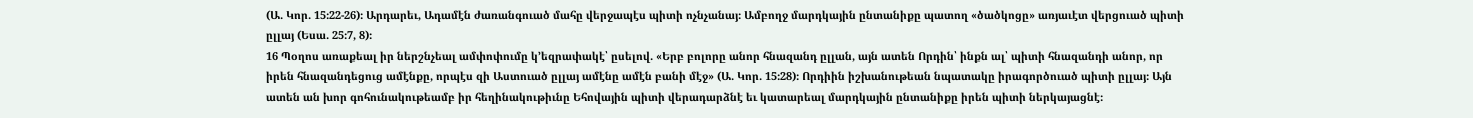(Ա. Կոր. 15։22-26)։ Արդարեւ, Ադամէն ժառանգուած մահը վերջապէս պիտի ոչնչանայ։ Ամբողջ մարդկային ընտանիքը պատող «ծածկոցը» առյաւէտ վերցուած պիտի ըլլայ (Եսա. 25։7, 8)։
16 Պօղոս առաքեալ իր ներշնչեալ ամփոփումը կ’եզրափակէ՝ ըսելով. «Երբ բոլորը անոր հնազանդ ըլլան, այն ատեն Որդին՝ ինքն ալ՝ պիտի հնազանդի անոր, որ իրեն հնազանդեցուց ամէնքը, որպէս զի Աստուած ըլլայ ամէնը ամէն բանի մէջ» (Ա. Կոր. 15։28)։ Որդիին իշխանութեան նպատակը իրագործուած պիտի ըլլայ։ Այն ատեն ան խոր գոհունակութեամբ իր հեղինակութիւնը Եհովային պիտի վերադարձնէ եւ կատարեալ մարդկային ընտանիքը իրեն պիտի ներկայացնէ։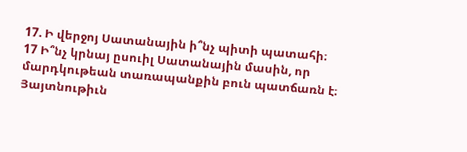17. Ի վերջոյ Սատանային ի՞նչ պիտի պատահի։
17 Ի՞նչ կրնայ ըսուիլ Սատանային մասին, որ մարդկութեան տառապանքին բուն պատճառն է։ Յայտնութիւն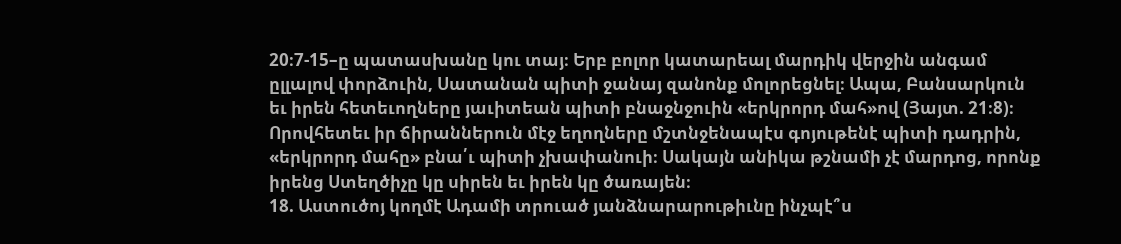20։7-15–ը պատասխանը կու տայ։ Երբ բոլոր կատարեալ մարդիկ վերջին անգամ ըլլալով փորձուին, Սատանան պիտի ջանայ զանոնք մոլորեցնել։ Ապա, Բանսարկուն եւ իրեն հետեւողները յաւիտեան պիտի բնաջնջուին «երկրորդ մահ»ով (Յայտ. 21։8)։ Որովհետեւ իր ճիրաններուն մէջ եղողները մշտնջենապէս գոյութենէ պիտի դադրին, «երկրորդ մահը» բնա՛ւ պիտի չխափանուի։ Սակայն անիկա թշնամի չէ մարդոց, որոնք իրենց Ստեղծիչը կը սիրեն եւ իրեն կը ծառայեն։
18. Աստուծոյ կողմէ Ադամի տրուած յանձնարարութիւնը ինչպէ՞ս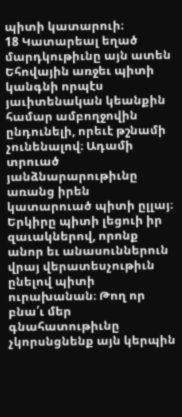պիտի կատարուի։
18 Կատարեալ եղած մարդկութիւնը այն ատեն Եհովային առջեւ պիտի կանգնի որպէս յաւիտենական կեանքին համար ամբողջովին ընդունելի, որեւէ թշնամի չունենալով։ Ադամի տրուած յանձնարարութիւնը առանց իրեն կատարուած պիտի ըլլայ։ Երկիրը պիտի լեցուի իր զաւակներով, որոնք անոր եւ անասուններուն վրայ վերատեսչութիւն ընելով պիտի ուրախանան։ Թող որ բնա՛ւ մեր գնահատութիւնը չկորսնցնենք այն կերպին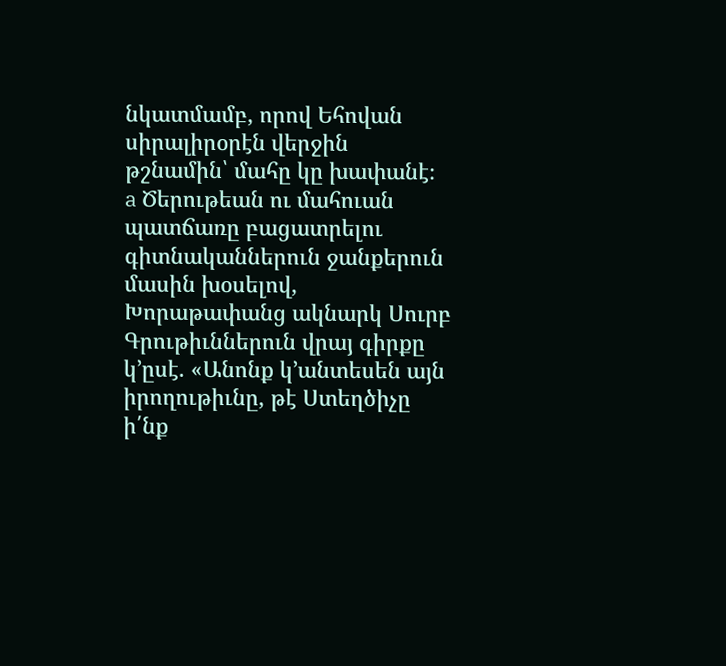նկատմամբ, որով Եհովան սիրալիրօրէն վերջին թշնամին՝ մահը կը խափանէ։
a Ծերութեան ու մահուան պատճառը բացատրելու գիտնականներուն ջանքերուն մասին խօսելով, Խորաթափանց ակնարկ Սուրբ Գրութիւններուն վրայ գիրքը կ’ըսէ. «Անոնք կ’անտեսեն այն իրողութիւնը, թէ Ստեղծիչը ի՛նք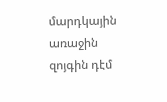մարդկային առաջին զոյգին դէմ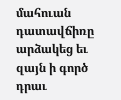մահուան դատավճիռը արձակեց եւ զայն ի գործ դրաւ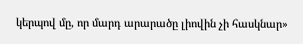կերպով մը, որ մարդ արարածը լիովին չի հասկնար»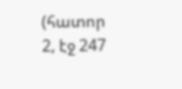(հատոր 2, էջ 247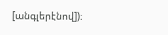[անգլերէնով])։